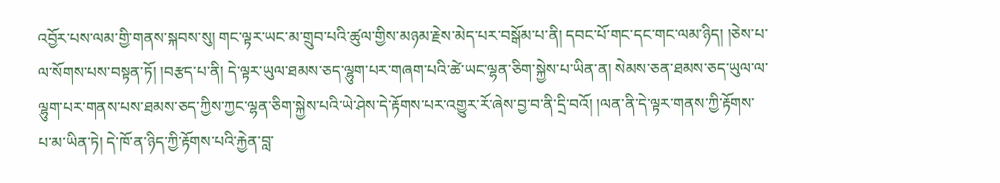འབྱོར་པས་ལམ་གྱི་གནས་སྐབས་སུ། གང་ལྟར་ཡང་མ་གྲུབ་པའི་ཚུལ་གྱིས་མཉམ་རྗེས་མེད་པར་བསྒོམ་པ་ནི། དབང་པོ་གང་དང་གང་ལམ་ཉིད། །ཅེས་པ་ལ་སོགས་པས་བསྟན་ཏོ། །བརྩད་པ་ནི། དེ་ལྟར་ཡུལ་ཐམས་ཅད་ལྷུག་པར་གཞག་པའི་ཚེ་ཡང་ལྷན་ཅིག་སྐྱེས་པ་ཡིན་ན། སེམས་ཅན་ཐམས་ཅད་ཡུལ་ལ་ལྷུག་པར་གནས་པས་ཐམས་ཅད་ཀྱིས་ཀྱང་ལྷན་ཅིག་སྐྱེས་པའི་ཡེ་ཤེས་དེ་རྟོགས་པར་འགྱུར་རོ་ཞེས་བྱ་བ་ནི་དྲི་བའོ། །ལན་ནི་དེ་ལྟར་གནས་ཀྱི་རྟོགས་པ་མ་ཡིན་ཏེ། དེ་ཁོ་ན་ཉིད་ཀྱི་རྟོགས་པའི་རྐྱེན་བླ་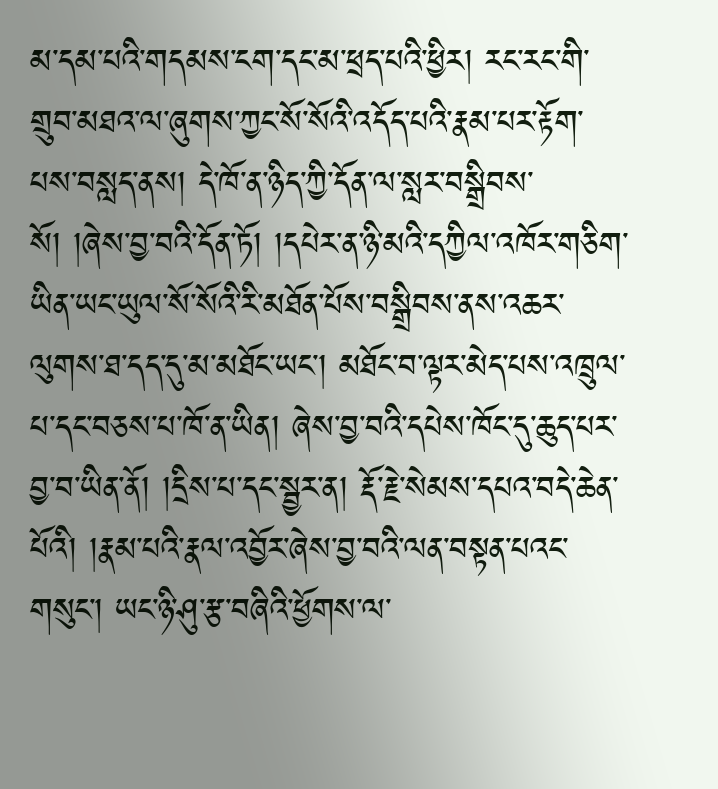མ་དམ་པའི་གདམས་ངག་དང་མ་ཕྲད་པའི་ཕྱིར། རང་རང་གི་གྲུབ་མཐའ་ལ་ཞུགས་ཀྱང་སོ་སོའི་འདོད་པའི་རྣམ་པར་རྟོག་པས་བསླད་ནས། དེ་ཁོ་ན་ཉིད་ཀྱི་དོན་ལ་སླར་བསྒྲིབས་སོ། །ཞེས་བྱ་བའི་དོན་ཏོ། །དཔེར་ན་ཉི་མའི་དཀྱིལ་འཁོར་གཅིག་ཡིན་ཡང་ཡུལ་སོ་སོའི་རི་མཐོན་པོས་བསྒྲིབས་ནས་འཆར་ལུགས་ཐ་དད་དུ་མ་མཐོང་ཡང་། མཐོང་བ་ལྟར་མེད་པས་འཁྲུལ་པ་དང་བཅས་པ་ཁོ་ན་ཡིན། ཞེས་བྱ་བའི་དཔེས་ཁོང་དུ་ཆུད་པར་བྱ་བ་ཡིན་ནོ། །དྲིས་པ་དང་སྦྱར་ན། རྡོ་རྗེ་སེམས་དཔའ་བདེ་ཆེན་པོའི། །རྣམ་པའི་རྣལ་འབྱོར་ཞེས་བྱ་བའི་ལན་བསྟན་པའང་གསུང་། ཡང་ཉི་ཤུ་རྩ་བཞིའི་ཕྱོགས་ལ་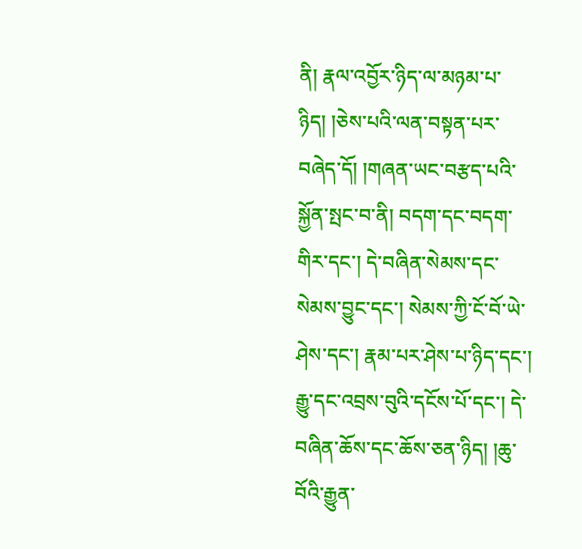ནི། རྣལ་འབྱོར་ཉིད་ལ་མཉམ་པ་ཉིད། །ཅེས་པའི་ལན་བསྟན་པར་བཞེད་དོ། །གཞན་ཡང་བརྩད་པའི་སྐྱོན་སྤང་བ་ནི། བདག་དང་བདག་གིར་དང་། དེ་བཞིན་སེམས་དང་སེམས་བྱུང་དང་། སེམས་ཀྱི་ངོ་བོ་ཡེ་ཤེས་དང་། རྣམ་པར་ཤེས་པ་ཉིད་དང་། རྒྱུ་དང་འབྲས་བུའི་དངོས་པོ་དང་། དེ་བཞིན་ཆོས་དང་ཆོས་ཅན་ཉིད། །ཆུ་བོའི་རྒྱུན་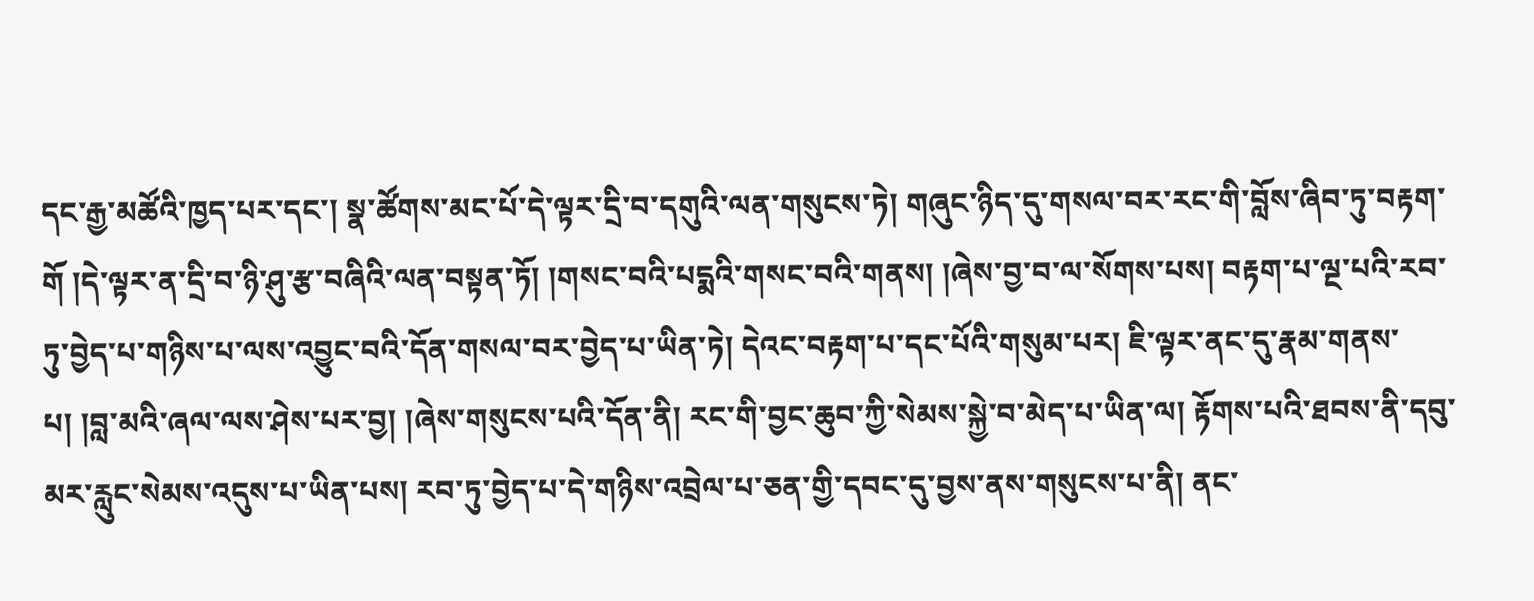དང་རྒྱ་མཚོའི་ཁྱད་པར་དང་། སྣ་ཚོགས་མང་པོ་དེ་ལྟར་དྲི་བ་དགུའི་ལན་གསུངས་ཏེ། གཞུང་ཉིད་དུ་གསལ་བར་རང་གི་བློས་ཞིབ་ཏུ་བརྟག་གོ །དེ་ལྟར་ན་དྲི་བ་ཉི་ཤུ་རྩ་བཞིའི་ལན་བསྟན་ཏོ། །གསང་བའི་པདྨའི་གསང་བའི་གནས། །ཞེས་བྱ་བ་ལ་སོགས་པས། བརྟག་པ་ལྔ་པའི་རབ་ཏུ་བྱེད་པ་གཉིས་པ་ལས་འབྱུང་བའི་དོན་གསལ་བར་བྱེད་པ་ཡིན་ཏེ། དེའང་བརྟག་པ་དང་པོའི་གསུམ་པར། ཇི་ལྟར་ནང་དུ་རྣམ་གནས་པ། །བླ་མའི་ཞལ་ལས་ཤེས་པར་བྱ། །ཞེས་གསུངས་པའི་དོན་ནི། རང་གི་བྱང་ཆུབ་ཀྱི་སེམས་སྐྱེ་བ་མེད་པ་ཡིན་ལ། རྟོགས་པའི་ཐབས་ནི་དབུ་མར་རླུང་སེམས་འདུས་པ་ཡིན་པས། རབ་ཏུ་བྱེད་པ་དེ་གཉིས་འབྲེལ་པ་ཅན་གྱི་དབང་དུ་བྱས་ནས་གསུངས་པ་ནི། ནང་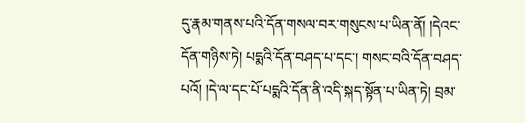དུ་རྣམ་གནས་པའི་དོན་གསལ་བར་གསུངས་པ་ཡིན་ནོ། །དེའང་དོན་གཉིས་ཏེ། པདྨའི་དོན་བཤད་པ་དང་། གསང་བའི་དོན་བཤད་པའོ། །དེ་ལ་དང་པོ་པདྨའི་དོན་ནི་འདི་སྐད་སྟོན་པ་ཡིན་ཏེ། བྲམ་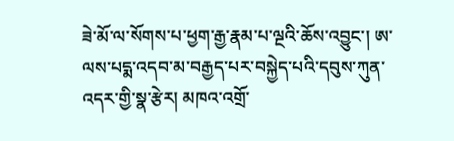ཟེ་མོ་ལ་སོགས་པ་ཕྱག་རྒྱ་རྣམ་པ་ལྔའི་ཆོས་འབྱུང་། ཨ་ལས་པདྨ་འདབ་མ་བརྒྱད་པར་བསྐྱེད་པའི་དབུས་ཀུན་འདར་གྱི་སྣ་རྩེར། མཁའ་འགྲོ་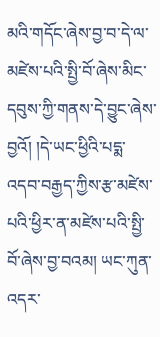མའི་གདོང་ཞེས་བྱ་བ་དེ་ལ་མཛེས་པའི་སྤྱི་བོ་ཞེས་མིང་དབུས་ཀྱི་གནས་དེ་བྱུང་ཞེས་བྱའོ། །དེ་ཡང་ཕྱིའི་པདྨ་འདབ་བརྒྱད་ཀྱིས་རྩ་མཛེས་པའི་ཕྱིར་ན་མཛེས་པའི་སྤྱི་བོ་ཞེས་བྱ་བའམ། ཡང་ཀུན་འདར་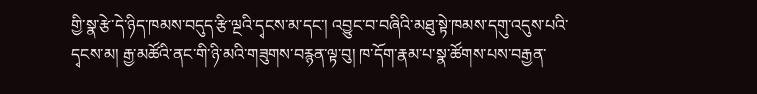གྱི་སྣ་རྩེ་དེ་ཉིད་ཁམས་བདུད་རྩི་ལྔའི་དྭངས་མ་དང་། འབྱུང་བ་བཞིའི་མཐུ་སྟེ་ཁམས་དགུ་འདུས་པའི་དྭངས་མ། རྒྱ་མཚོའི་ནང་གི་ཉི་མའི་གཟུགས་བརྙན་ལྟ་བུ། ཁ་དོག་རྣམ་པ་སྣ་ཚོགས་པས་བརྒྱན་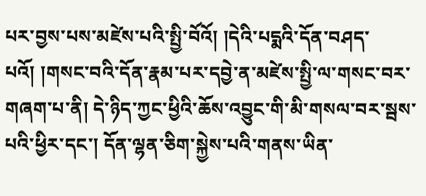པར་བྱས་པས་མཛེས་པའི་སྤྱི་བོའོ། །དེའི་པདྨའི་དོན་བཤད་པའོ། །གསང་བའི་དོན་རྣམ་པར་དབྱེ་ན་མཛེས་སྤྱི་ལ་གསང་བར་གཞག་པ་ནི། དེ་ཉིད་ཀྱང་ཕྱིའི་ཆོས་འབྱུང་གི་མི་གསལ་བར་སྦས་པའི་ཕྱིར་དང་། དོན་ལྷན་ཅིག་སྐྱེས་པའི་གནས་ཡིན་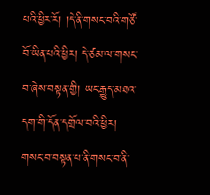པའི་ཕྱིར་རོ། །དེ་ནི་གསང་བའི་གཙོ་བོ་ཡིན་པའི་ཕྱིར། དེ་ཙམ་ལ་གསང་བ་ཞེས་བསྟན་གྱི། ཡང་རྒྱུད་མཐའ་དག་གི་དོན་དགྲོལ་བའི་ཕྱིར། གསང་བ་བསྟན་པ་ནི་གསང་བ་ནི་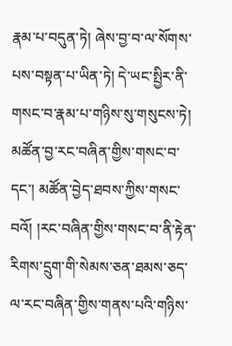རྣམ་པ་བདུན་ཏེ། ཞེས་བྱ་བ་ལ་སོགས་པས་བསྟན་པ་ཡིན་ཏེ། དེ་ཡང་སྤྱིར་ནི་གསང་བ་རྣམ་པ་གཉིས་སུ་གསུངས་ཏེ། མཚོན་བྱ་རང་བཞིན་གྱིས་གསང་བ་དང་། མཚོན་བྱེད་ཐབས་ཀྱིས་གསང་བའོ། །རང་བཞིན་གྱིས་གསང་བ་ནི་རྟེན་རིགས་དྲུག་གི་སེམས་ཅན་ཐམས་ཅད་ལ་རང་བཞིན་གྱིས་གནས་པའི་གཉིས་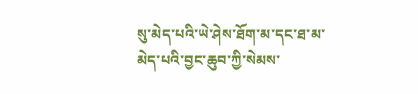སུ་མེད་པའི་ཡེ་ཤེས་ཐོག་མ་དང་ཐ་མ་མེད་པའི་བྱང་ཆུབ་ཀྱི་སེམས་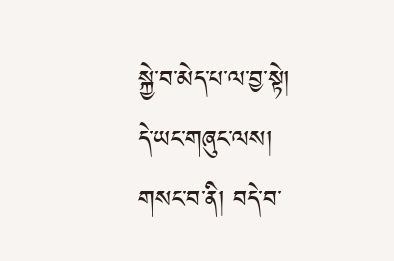སྐྱེ་བ་མེད་པ་ལ་བྱ་སྟེ། དེ་ཡང་གཞུང་ལས། གསང་བ་ནི། བདེ་བ་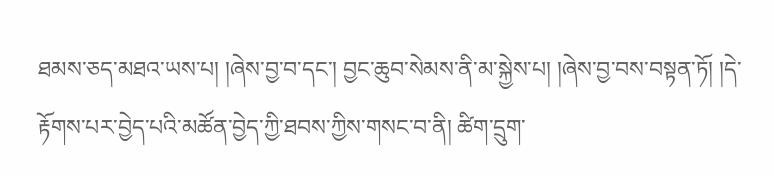ཐམས་ཅད་མཐའ་ཡས་པ། །ཞེས་བྱ་བ་དང་། བྱང་ཆུབ་སེམས་ནི་མ་སྐྱེས་པ། །ཞེས་བྱ་བས་བསྟན་ཏོ། །དེ་རྟོགས་པར་བྱེད་པའི་མཚོན་བྱེད་ཀྱི་ཐབས་ཀྱིས་གསང་བ་ནི། ཚིག་དྲུག་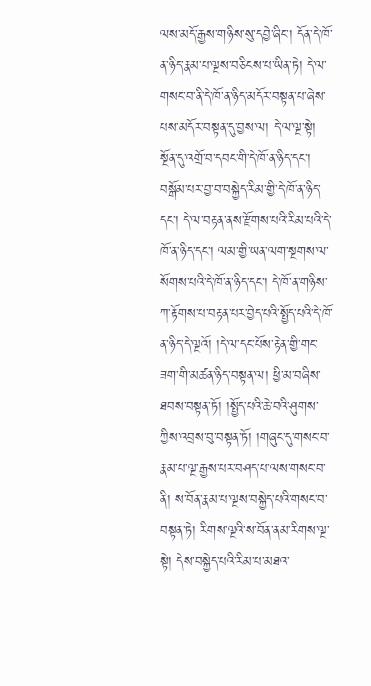ལས་མདོ་རྒྱས་གཉིས་སུ་དབྱེ་ཞིང་། དོན་དེ་ཁོ་ན་ཉིད་རྣམ་པ་ལྔས་བཅིངས་པ་ཡིན་ཏེ། དེ་ལ་གསང་བ་ནི་དེ་ཁོ་ན་ཉིད་མདོར་བསྟན་པ་ཞེས་པས་མདོར་བསྟན་དུ་བྱས་ལ། དེ་ལ་ལྔ་སྟེ། སྔོན་དུ་འགྲོ་བ་དབང་གི་དེ་ཁོ་ན་ཉིད་དང་། བསྒོམ་པར་བྱ་བ་བསྐྱེད་རིམ་གྱི་དེ་ཁོ་ན་ཉིད་དང་། དེ་ལ་བརྟན་ནས་རྫོགས་པའི་རིམ་པའི་དེ་ཁོ་ན་ཉིད་དང་། ལམ་གྱི་ཡན་ལག་སྔགས་ལ་སོགས་པའི་དེ་ཁོ་ན་ཉིད་དང་། དེ་ཁོ་ན་གཉིས་ཀ་རྟོགས་པ་བརྟན་པར་བྱེད་པའི་སྤྱོད་པའི་དེ་ཁོ་ན་ཉིད་དེ་ལྔའོ། །དེ་ལ་དང་པོས་རྟེན་གྱི་གང་ཟག་གི་མཚན་ཉིད་བསྟན་ལ། ཕྱི་མ་བཞིས་ཐབས་བསྟན་ཏོ། །སྤྱོད་པའི་ཆེ་བའི་ཤུགས་ཀྱིས་འབྲས་བུ་བསྟན་ཏོ། །གཞུང་དུ་གསང་བ་རྣམ་པ་ལྔ་རྒྱས་པར་བཤད་པ་ལས་གསང་བ་ནི། ས་བོན་རྣམ་པ་ལྔས་བསྐྱེད་པའི་གསང་བ་བསྟན་ཏེ། རིགས་ལྔའི་ས་བོན་ནམ་རིགས་ལྔ་སྟེ། དེས་བསྐྱེད་པའི་རིམ་པ་མཐའ་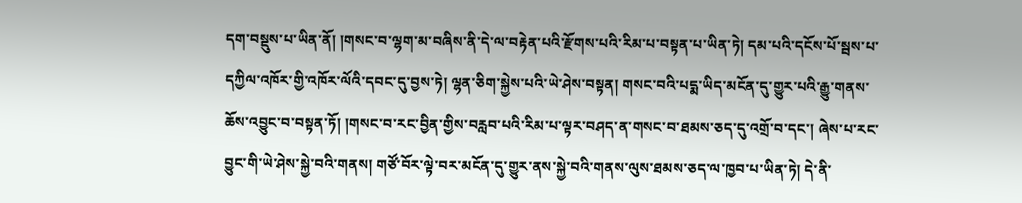དག་བསྡུས་པ་ཡིན་ནོ། །གསང་བ་ལྷག་མ་བཞིས་ནི་དེ་ལ་བརྟེན་པའི་རྫོགས་པའི་རིམ་པ་བསྟན་པ་ཡིན་ཏེ། དམ་པའི་དངོས་པོ་སྦས་པ་དཀྱིལ་འཁོར་གྱི་འཁོར་ལོའི་དབང་དུ་བྱས་ཏེ། ལྷན་ཅིག་སྐྱེས་པའི་ཡེ་ཤེས་བསྟན། གསང་བའི་པདྨ་ཡིད་མངོན་དུ་གྱུར་པའི་རྒྱུ་གནས་ཆོས་འབྱུང་བ་བསྟན་ཏོ། །གསང་བ་རང་བྱིན་གྱིས་བརླབ་པའི་རིམ་པ་ལྟར་བཤད་ན་གསང་བ་ཐམས་ཅད་དུ་འགྲོ་བ་དང་། ཞེས་པ་རང་བྱུང་གི་ཡེ་ཤེས་སྐྱེ་བའི་གནས། གཙོ་བོར་ལྟེ་བར་མངོན་དུ་གྱུར་ནས་སྐྱེ་བའི་གནས་ལུས་ཐམས་ཅད་ལ་ཁྱབ་པ་ཡིན་ཏེ། དེ་ནི་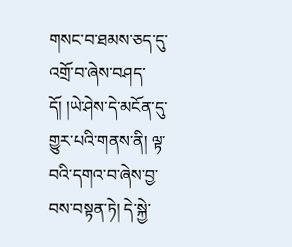གསང་བ་ཐམས་ཅད་དུ་འགྲོ་བ་ཞེས་བཤད་དོ། །ཡེ་ཤེས་དེ་མངོན་དུ་གྱུར་པའི་གནས་ནི། ལྟ་བའི་དགའ་བ་ཞེས་བྱ་བས་བསྟན་ཏེ། དེ་སྐྱེ་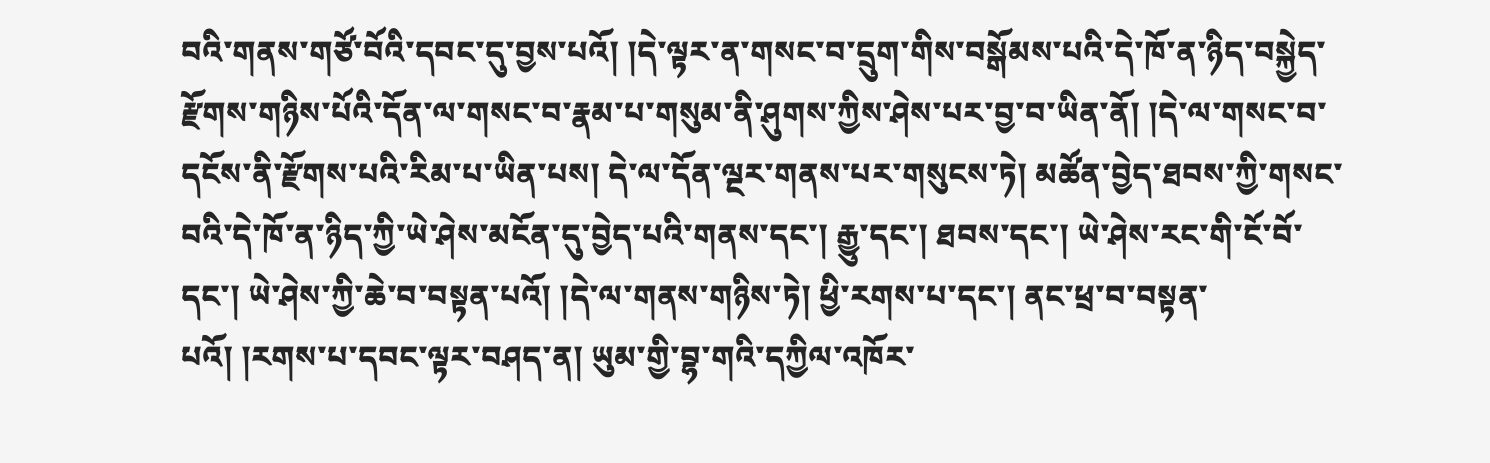བའི་གནས་གཙོ་བོའི་དབང་དུ་བྱས་པའོ། །དེ་ལྟར་ན་གསང་བ་དྲུག་གིས་བསྒོམས་པའི་དེ་ཁོ་ན་ཉིད་བསྐྱེད་རྫོགས་གཉིས་པོའི་དོན་ལ་གསང་བ་རྣམ་པ་གསུམ་ནི་ཤུགས་ཀྱིས་ཤེས་པར་བྱ་བ་ཡིན་ནོ། །དེ་ལ་གསང་བ་དངོས་ནི་རྫོགས་པའི་རིམ་པ་ཡིན་པས། དེ་ལ་དོན་ལྔར་གནས་པར་གསུངས་ཏེ། མཚོན་བྱེད་ཐབས་ཀྱི་གསང་བའི་དེ་ཁོ་ན་ཉིད་ཀྱི་ཡེ་ཤེས་མངོན་དུ་བྱེད་པའི་གནས་དང་། རྒྱུ་དང་། ཐབས་དང་། ཡེ་ཤེས་རང་གི་ངོ་བོ་དང་། ཡེ་ཤེས་ཀྱི་ཆེ་བ་བསྟན་པའོ། །དེ་ལ་གནས་གཉིས་ཏེ། ཕྱི་རགས་པ་དང་། ནང་ཕྲ་བ་བསྟན་པའོ། །རགས་པ་དབང་ལྟར་བཤད་ན། ཡུམ་གྱི་བྷ་གའི་དཀྱིལ་འཁོར་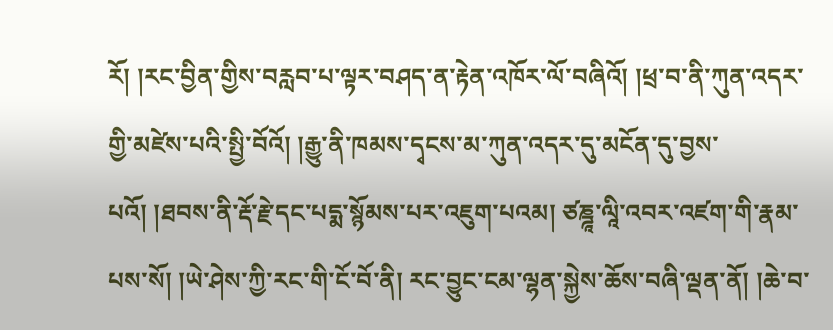རོ། །རང་བྱིན་གྱིས་བརླབ་པ་ལྟར་བཤད་ན་རྟེན་འཁོར་ལོ་བཞིའོ། །ཕྲ་བ་ནི་ཀུན་འདར་གྱི་མཛེས་པའི་སྤྱི་བོའོ། །རྒྱུ་ནི་ཁམས་དྭངས་མ་ཀུན་འདར་དུ་མངོན་དུ་བྱས་པའོ། །ཐབས་ནི་རྡོ་རྗེ་དང་པདྨ་སྙོམས་པར་འཇུག་པའམ། ཙཎྜཱ་ལཱི་འབར་འཛག་གི་རྣམ་པས་སོ། །ཡེ་ཤེས་ཀྱི་རང་གི་ངོ་བོ་ནི། རང་བྱུང་ངམ་ལྷན་སྐྱེས་ཆོས་བཞི་ལྡན་ནོ། །ཆེ་བ་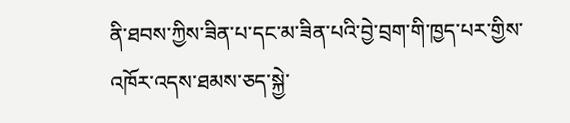ནི་ཐབས་ཀྱིས་ཟིན་པ་དང་མ་ཟིན་པའི་བྱེ་བྲག་གི་ཁྱད་པར་གྱིས་འཁོར་འདས་ཐམས་ཅད་སྐྱེ་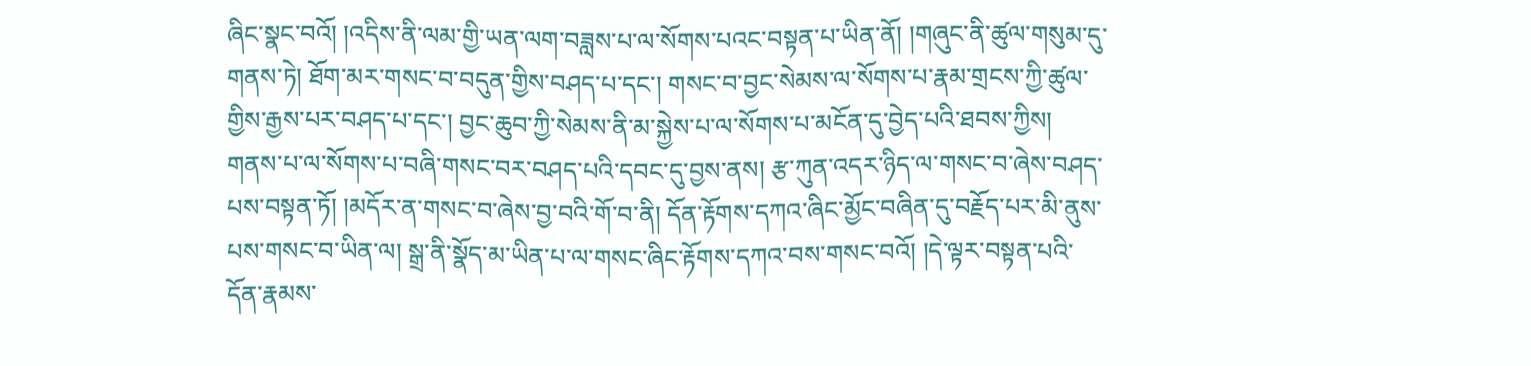ཞིང་སྣང་བའོ། །འདིས་ནི་ལམ་གྱི་ཡན་ལག་བཟླས་པ་ལ་སོགས་པའང་བསྟན་པ་ཡིན་ནོ། །གཞུང་ནི་ཚུལ་གསུམ་དུ་གནས་ཏེ། ཐོག་མར་གསང་བ་བདུན་གྱིས་བཤད་པ་དང་། གསང་བ་བྱང་སེམས་ལ་སོགས་པ་རྣམ་གྲངས་ཀྱི་ཚུལ་གྱིས་རྒྱས་པར་བཤད་པ་དང་། བྱང་ཆུབ་ཀྱི་སེམས་ནི་མ་སྐྱེས་པ་ལ་སོགས་པ་མངོན་དུ་བྱེད་པའི་ཐབས་ཀྱིས། གནས་པ་ལ་སོགས་པ་བཞི་གསང་བར་བཤད་པའི་དབང་དུ་བྱས་ནས། རྩ་ཀུན་འདར་ཉིད་ལ་གསང་བ་ཞེས་བཤད་པས་བསྟན་ཏོ། །མདོར་ན་གསང་བ་ཞེས་བྱ་བའི་གོ་བ་ནི། དོན་རྟོགས་དཀའ་ཞིང་མྱོང་བཞིན་དུ་བརྗོད་པར་མི་ནུས་པས་གསང་བ་ཡིན་ལ། སྒྲ་ནི་སྣོད་མ་ཡིན་པ་ལ་གསང་ཞིང་རྟོགས་དཀའ་བས་གསང་བའོ། །དེ་ལྟར་བསྟན་པའི་དོན་རྣམས་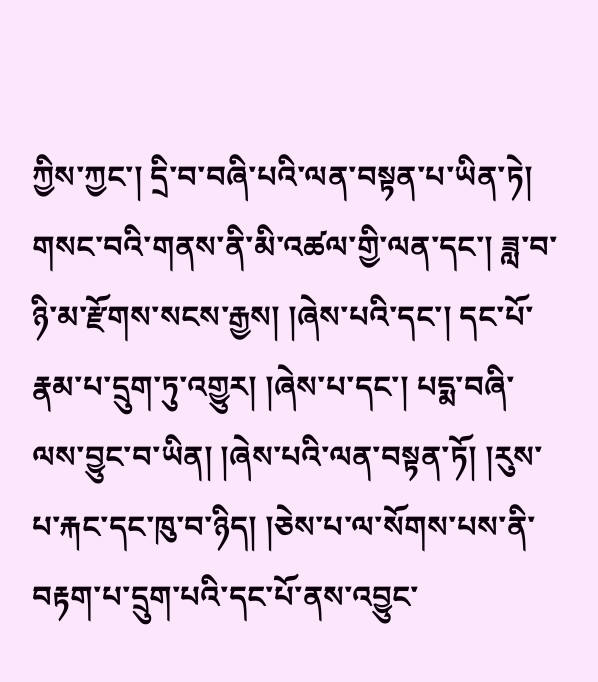ཀྱིས་ཀྱང་། དྲི་བ་བཞི་པའི་ལན་བསྟན་པ་ཡིན་ཏེ། གསང་བའི་གནས་ནི་མི་འཚལ་གྱི་ལན་དང་། ཟླ་བ་ཉི་མ་རྫོགས་སངས་རྒྱས། །ཞེས་པའི་དང་། དང་པོ་རྣམ་པ་དྲུག་ཏུ་འགྱུར། །ཞེས་པ་དང་། པདྨ་བཞི་ལས་བྱུང་བ་ཡིན། །ཞེས་པའི་ལན་བསྟན་ཏོ། །རུས་པ་རྐང་དང་ཁུ་བ་ཉིད། །ཅེས་པ་ལ་སོགས་པས་ནི་བརྟག་པ་དྲུག་པའི་དང་པོ་ནས་འབྱུང་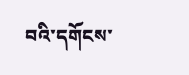བའི་དགོངས་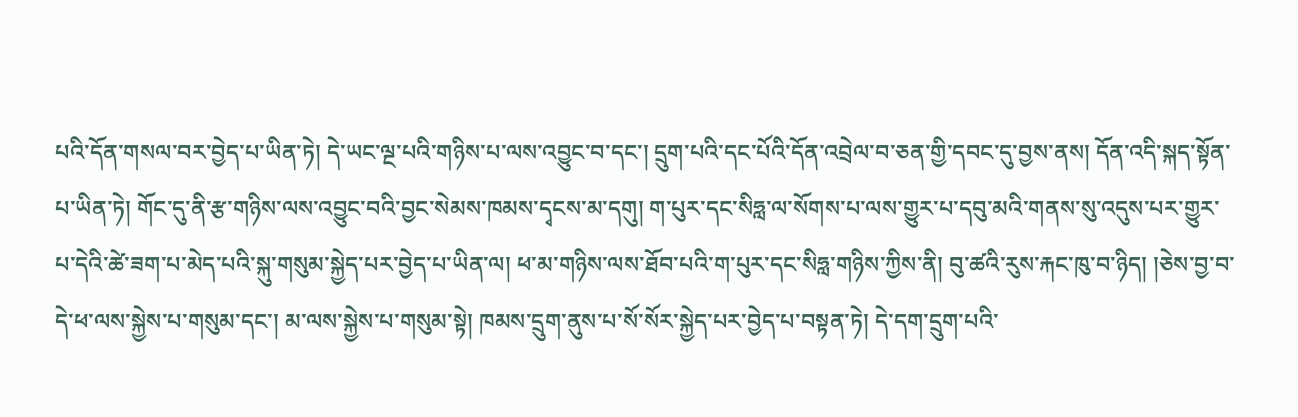པའི་དོན་གསལ་བར་བྱེད་པ་ཡིན་ཏེ། དེ་ཡང་ལྔ་པའི་གཉིས་པ་ལས་འབྱུང་བ་དང་། དྲུག་པའི་དང་པོའི་དོན་འབྲེལ་བ་ཅན་གྱི་དབང་དུ་བྱས་ནས། དོན་འདི་སྐད་སྟོན་པ་ཡིན་ཏེ། གོང་དུ་ནི་རྩ་གཉིས་ལས་འབྱུང་བའི་བྱང་སེམས་ཁམས་དྭངས་མ་དགུ། ག་པུར་དང་སིཧླ་ལ་སོགས་པ་ལས་གྱུར་པ་དབུ་མའི་གནས་སུ་འདུས་པར་གྱུར་པ་དེའི་ཚེ་ཟག་པ་མེད་པའི་སྐུ་གསུམ་སྐྱེད་པར་བྱེད་པ་ཡིན་ལ། ཕ་མ་གཉིས་ལས་ཐོབ་པའི་ག་པུར་དང་སིཧླ་གཉིས་ཀྱིས་ནི། བུ་ཚའི་རུས་རྐང་ཁུ་བ་ཉིད། །ཅེས་བྱ་བ་དེ་ཕ་ལས་སྐྱེས་པ་གསུམ་དང་། མ་ལས་སྐྱེས་པ་གསུམ་སྟེ། ཁམས་དྲུག་ནུས་པ་སོ་སོར་སྐྱེད་པར་བྱེད་པ་བསྟན་ཏེ། དེ་དག་དྲུག་པའི་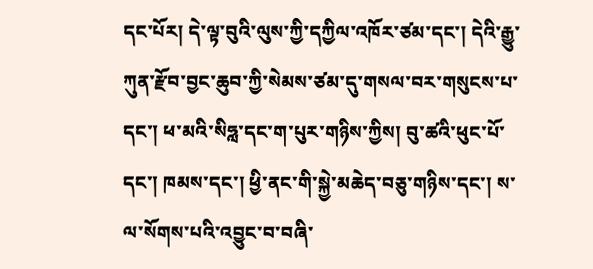དང་པོར། དེ་ལྟ་བུའི་ལུས་ཀྱི་དཀྱིལ་འཁོར་ཙམ་དང་། དེའི་རྒྱུ་ཀུན་རྫོབ་བྱང་ཆུབ་ཀྱི་སེམས་ཙམ་དུ་གསལ་བར་གསུངས་པ་དང་། ཕ་མའི་སིཧླ་དང་ག་པུར་གཉིས་ཀྱིས། བུ་ཚའི་ཕུང་པོ་དང་། ཁམས་དང་། ཕྱི་ནང་གི་སྐྱེ་མཆེད་བཅུ་གཉིས་དང་། ས་ལ་སོགས་པའི་འབྱུང་བ་བཞི་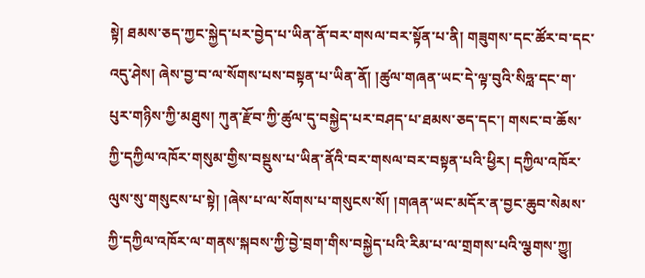སྟེ། ཐམས་ཅད་ཀྱང་སྐྱེད་པར་བྱེད་པ་ཡིན་ནོ་བར་གསལ་བར་སྟོན་པ་ནི། གཟུགས་དང་ཚོར་བ་དང་འདུ་ཤེས། ཞེས་བྱ་བ་ལ་སོགས་པས་བསྟན་པ་ཡིན་ནོ། །ཚུལ་གཞན་ཡང་དེ་ལྟ་བུའི་སིཧླ་དང་ག་པུར་གཉིས་ཀྱི་མཐུས། ཀུན་རྫོབ་ཀྱི་ཚུལ་དུ་བསྐྱེད་པར་བཤད་པ་ཐམས་ཅད་དང་། གསང་བ་ཆོས་ཀྱི་དཀྱིལ་འཁོར་གསུམ་གྱིས་བསྡུས་པ་ཡིན་ནོའི་བར་གསལ་བར་བསྟན་པའི་ཕྱིར། དཀྱིལ་འཁོར་ལུས་སུ་གསུངས་པ་སྟེ། །ཞེས་པ་ལ་སོགས་པ་གསུངས་སོ། །གཞན་ཡང་མདོར་ན་བྱང་ཆུབ་སེམས་ཀྱི་དཀྱིལ་འཁོར་ལ་གནས་སྐབས་ཀྱི་བྱེ་བྲག་གིས་བསྐྱེད་པའི་རིམ་པ་ལ་གྲགས་པའི་ལྕགས་ཀྱུ།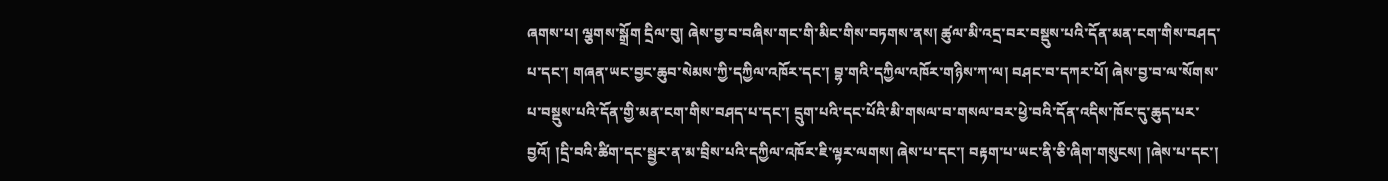ཞགས་པ། ལྕགས་སྒྲོག དྲིལ་བུ། ཞེས་བྱ་བ་བཞིས་གང་གི་མིང་གིས་བཏགས་ནས། ཚུལ་མི་འདྲ་བར་བསྡུས་པའི་དོན་མན་ངག་གིས་བཤད་པ་དང་། གཞན་ཡང་བྱང་ཆུབ་སེམས་ཀྱི་དཀྱིལ་འཁོར་དང་། བྷ་གའི་དཀྱིལ་འཁོར་གཉིས་ཀ་ལ། བཤང་བ་དཀར་པོ། ཞེས་བྱ་བ་ལ་སོགས་པ་བསྡུས་པའི་དོན་གྱི་མན་ངག་གིས་བཤད་པ་དང་། དྲུག་པའི་དང་པོའི་མི་གསལ་བ་གསལ་བར་ཕྱེ་བའི་དོན་འདིས་ཁོང་དུ་ཆུད་པར་བྱའོ། །དྲི་བའི་ཚིག་དང་སྦྱར་ན་མ་བྲིས་པའི་དཀྱིལ་འཁོར་ཇི་ལྟར་ལགས། ཞེས་པ་དང་། བརྟག་པ་ཡང་ནི་ཅི་ཞིག་གསུངས། །ཞེས་པ་དང་།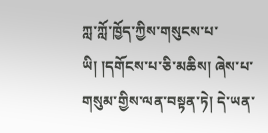ཀླ་ཀློ་ཁྱོད་ཀྱིས་གསུངས་པ་ཡི། །དགོངས་པ་ཅི་མཆིས། ཞེས་པ་གསུམ་གྱིས་ལན་བསྟན་ཏེ། དེ་ཡན་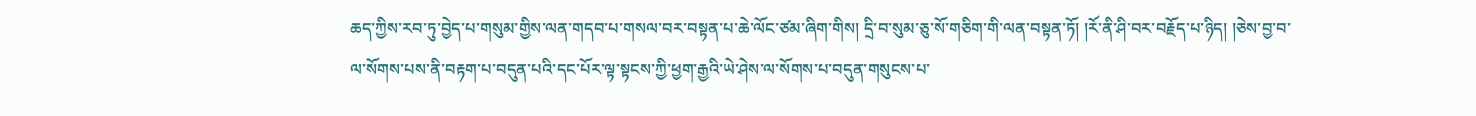ཆད་ཀྱིས་རབ་ཏུ་བྱེད་པ་གསུམ་གྱིས་ལན་གདབ་པ་གསལ་བར་བསྟན་པ་ཆེ་ལོང་ཙམ་ཞིག་གིས། དྲི་བ་སུམ་ཅུ་སོ་གཅིག་གི་ལན་བསྟན་ཏོ། །རོ་ནི་ཤི་བར་བརྗོད་པ་ཉིད། །ཅེས་བྱ་བ་ལ་སོགས་པས་ནི་བརྟག་པ་བདུན་པའི་དང་པོར་ལྟ་སྟངས་ཀྱི་ཕྱག་རྒྱའི་ཡེ་ཤེས་ལ་སོགས་པ་བདུན་གསུངས་པ་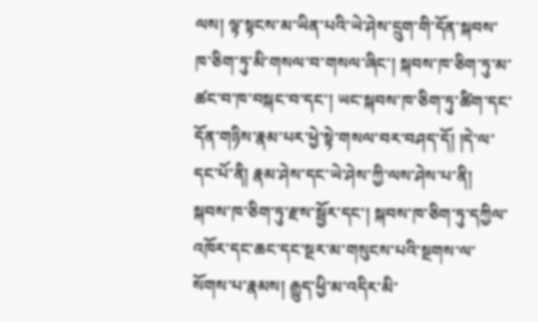ལས། ལྟ་སྟངས་མ་ཡིན་པའི་ཡེ་ཤེས་དྲུག་གི་དོན་སྐབས་ཁ་ཅིག་ཏུ་མི་གསལ་བ་གསལ་ཞིང་། སྐབས་ཁ་ཅིག་ཏུ་མ་ཚང་བ་ཁ་བསྐང་བ་དང་། ཡང་སྐབས་ཁ་ཅིག་ཏུ་ཚིག་དང་དོན་གཉིས་རྣམ་པར་ཕྱེ་སྟེ་གསལ་བར་བཤད་དོ། །དེ་ལ་དང་པོ་ནི། རྣམ་ཤེས་དང་ཡེ་ཤེས་ཀྱི་ལས་ཤེས་པ་ནི། སྐབས་ཁ་ཅིག་ཏུ་རྫས་སྦྱོར་དང་། སྐབས་ཁ་ཅིག་ཏུ་དཀྱིལ་འཁོར་དང་ཆང་དང་སྔར་མ་གསུངས་པའི་སྔགས་ལ་སོགས་པ་རྣམས། རྒྱུད་ཕྱི་མ་འདིར་མི་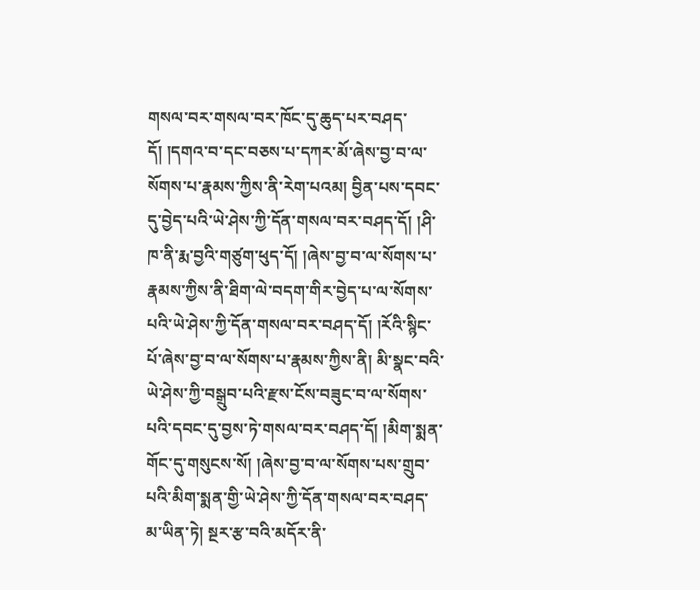གསལ་བར་གསལ་བར་ཁོང་དུ་ཆུད་པར་བཤད་དོ། །དགའ་བ་དང་བཅས་པ་དཀར་མོ་ཞེས་བྱ་བ་ལ་སོགས་པ་རྣམས་ཀྱིས་ནི་རེག་པའམ། བྱིན་པས་དབང་དུ་བྱེད་པའི་ཡེ་ཤེས་ཀྱི་དོན་གསལ་བར་བཤད་དོ། །ཤི་ཁ་ནི་རྨ་བྱའི་གཙུག་ཕུད་དོ། །ཞེས་བྱ་བ་ལ་སོགས་པ་རྣམས་ཀྱིས་ནི་ཐིག་ལེ་བདག་གིར་བྱེད་པ་ལ་སོགས་པའི་ཡེ་ཤེས་ཀྱི་དོན་གསལ་བར་བཤད་དོ། །རོའི་སྙིང་པོ་ཞེས་བྱ་བ་ལ་སོགས་པ་རྣམས་ཀྱིས་ནི། མི་སྣང་བའི་ཡེ་ཤེས་ཀྱི་བསྒྲུབ་པའི་རྫས་ངོས་བཟུང་བ་ལ་སོགས་པའི་དབང་དུ་བྱས་ཏེ་གསལ་བར་བཤད་དོ། །མིག་སྨན་གོང་དུ་གསུངས་སོ། །ཞེས་བྱ་བ་ལ་སོགས་པས་གྲུབ་པའི་མིག་སྨན་གྱི་ཡེ་ཤེས་ཀྱི་དོན་གསལ་བར་བཤད་མ་ཡིན་ཏེ། སྔར་རྩ་བའི་མདོར་ནི་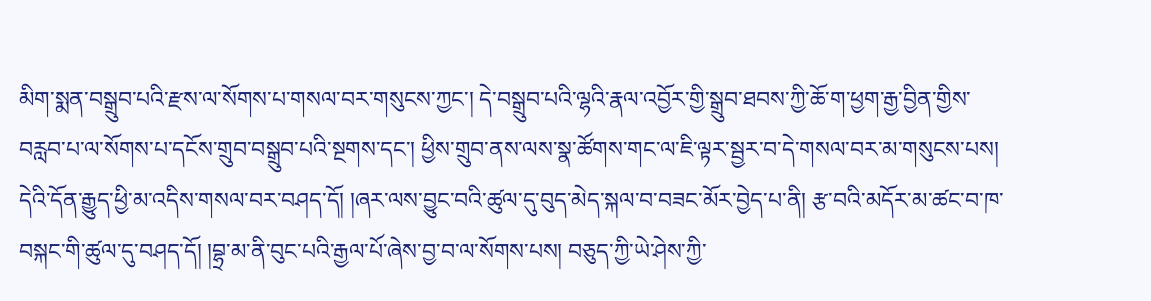མིག་སྨན་བསྒྲུབ་པའི་རྫས་ལ་སོགས་པ་གསལ་བར་གསུངས་ཀྱང་། དེ་བསྒྲུབ་པའི་ལྷའི་རྣལ་འབྱོར་གྱི་སྒྲུབ་ཐབས་ཀྱི་ཆོ་ག་ཕྱག་རྒྱ་བྱིན་གྱིས་བརླབ་པ་ལ་སོགས་པ་དངོས་གྲུབ་བསྒྲུབ་པའི་སྔགས་དང་། ཕྱིས་གྲུབ་ནས་ལས་སྣ་ཚོགས་གང་ལ་ཇི་ལྟར་སྦྱར་བ་དེ་གསལ་བར་མ་གསུངས་པས། དེའི་དོན་རྒྱུད་ཕྱི་མ་འདིས་གསལ་བར་བཤད་དོ། །ཞར་ལས་བྱུང་བའི་ཚུལ་དུ་བུད་མེད་སྐལ་བ་བཟང་མོར་བྱེད་པ་ནི། རྩ་བའི་མདོར་མ་ཚང་བ་ཁ་བསྐང་གི་ཚུལ་དུ་བཤད་དོ། །བྷྲ་མ་ནི་བུང་པའི་རྒྱལ་པོ་ཞེས་བྱ་བ་ལ་སོགས་པས། བཅུད་ཀྱི་ཡེ་ཤེས་ཀྱི་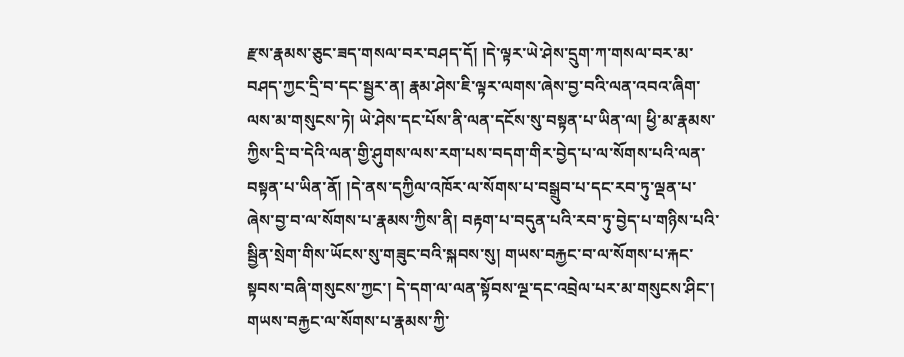རྫས་རྣམས་ཅུང་ཟད་གསལ་བར་བཤད་དོ། །དེ་ལྟར་ཡེ་ཤེས་དྲུག་ཀ་གསལ་བར་མ་བཤད་ཀྱང་དྲི་བ་དང་སྦྱར་ན། རྣམ་ཤེས་ཇི་ལྟར་ལགས་ཞེས་བྱ་བའི་ལན་འབའ་ཞིག་ལས་མ་གསུངས་ཏེ། ཡེ་ཤེས་དང་པོས་ནི་ལན་དངོས་སུ་བསྟན་པ་ཡིན་ལ། ཕྱི་མ་རྣམས་ཀྱིས་དྲི་བ་དེའི་ལན་གྱི་ཤུགས་ལས་རག་པས་བདག་གིར་བྱེད་པ་ལ་སོགས་པའི་ལན་བསྟན་པ་ཡིན་ནོ། །དེ་ནས་དཀྱིལ་འཁོར་ལ་སོགས་པ་བསྒྲུབ་པ་དང་རབ་ཏུ་ལྡན་པ་ཞེས་བྱ་བ་ལ་སོགས་པ་རྣམས་ཀྱིས་ནི། བརྟག་པ་བདུན་པའི་རབ་ཏུ་བྱེད་པ་གཉིས་པའི་སྦྱིན་སྲེག་གིས་ཡོངས་སུ་གཟུང་བའི་སྐབས་སུ། གཡས་བརྐྱང་བ་ལ་སོགས་པ་རྐང་སྟབས་བཞི་གསུངས་ཀྱང་། དེ་དག་ལ་ལན་སྟོབས་ལྔ་དང་འབྲེལ་པར་མ་གསུངས་ཤིང་། གཡས་བརྐྱང་ལ་སོགས་པ་རྣམས་ཀྱི་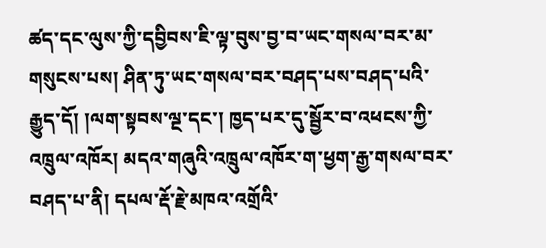ཚད་དང་ལུས་ཀྱི་དབྱིབས་ཇི་ལྟ་བུས་བྱ་བ་ཡང་གསལ་བར་མ་གསུངས་པས། ཤིན་ཏུ་ཡང་གསལ་བར་བཤད་པས་བཤད་པའི་རྒྱུད་དོ། །ལག་སྟབས་ལྔ་དང་། ཁྱད་པར་དུ་སྦྱོར་བ་འཕངས་ཀྱི་འཁྲུལ་འཁོར། མདའ་གཞུའི་འཁྲུལ་འཁོར་ག་ཕྱག་རྒྱ་གསལ་བར་བཤད་པ་ནི། དཔལ་རྡོ་རྗེ་མཁའ་འགྲོའི་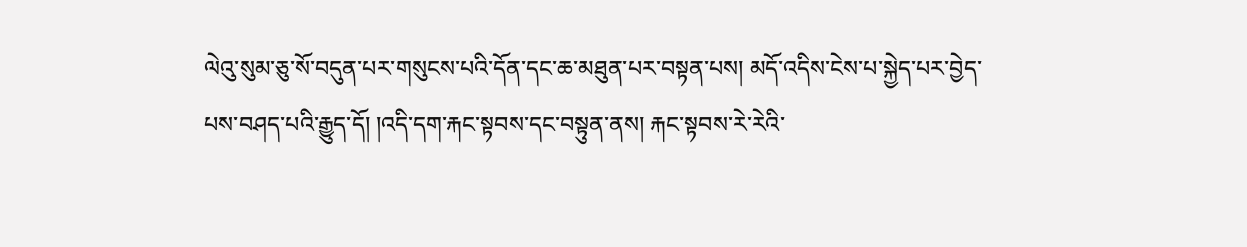ལེའུ་སུམ་ཅུ་སོ་བདུན་པར་གསུངས་པའི་དོན་དང་ཆ་མཐུན་པར་བསྟན་པས། མདོ་འདིས་ངེས་པ་སྐྱེད་པར་བྱེད་པས་བཤད་པའི་རྒྱུད་དོ། །འདི་དག་རྐང་སྟབས་དང་བསྟུན་ནས། རྐང་སྟབས་རེ་རེའི་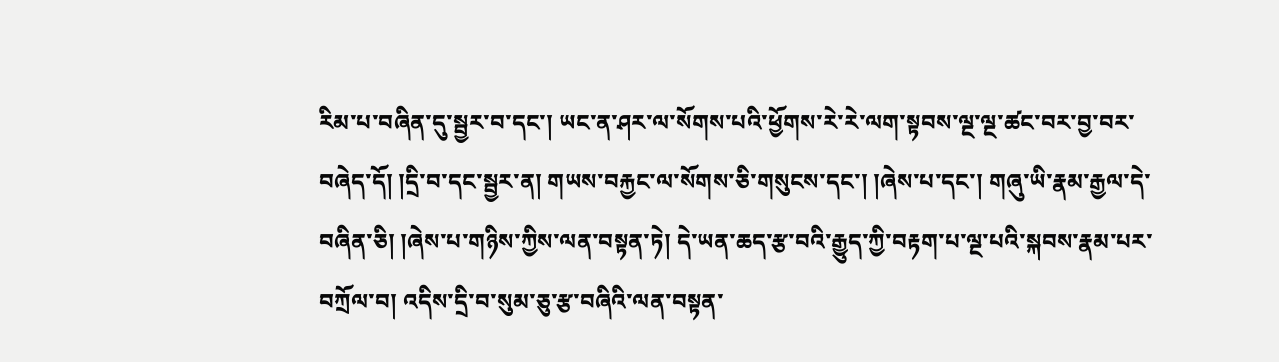རིམ་པ་བཞིན་དུ་སྦྱར་བ་དང་། ཡང་ན་ཤར་ལ་སོགས་པའི་ཕྱོགས་རེ་རེ་ལག་སྟབས་ལྔ་ལྔ་ཚང་བར་བྱ་བར་བཞེད་དོ། །དྲི་བ་དང་སྦྱར་ན། གཡས་བརྐྱང་ལ་སོགས་ཅི་གསུངས་དང་། །ཞེས་པ་དང་། གཞུ་ཡི་རྣམ་རྒྱལ་དེ་བཞིན་ཅི། །ཞེས་པ་གཉིས་ཀྱིས་ལན་བསྟན་ཏེ། དེ་ཡན་ཆད་རྩ་བའི་རྒྱུད་ཀྱི་བརྟག་པ་ལྔ་པའི་སྐབས་རྣམ་པར་བཀྲོལ་བ། འདིས་དྲི་བ་སུམ་ཅུ་རྩ་བཞིའི་ལན་བསྟན་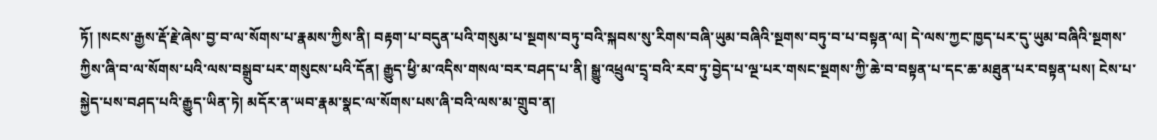ཏོ། །སངས་རྒྱས་རྡོ་རྗེ་ཞེས་བྱ་བ་ལ་སོགས་པ་རྣམས་ཀྱིས་ནི། བརྟག་པ་བདུན་པའི་གསུམ་པ་སྔགས་བཏུ་བའི་སྐབས་སུ་རིགས་བཞི་ཡུམ་བཞིའི་སྔགས་བཏུ་བ་པ་བསྟན་ལ། དེ་ལས་ཀྱང་ཁྱད་པར་དུ་ཡུམ་བཞིའི་སྔགས་ཀྱིས་ཞི་བ་ལ་སོགས་པའི་ལས་བསྒྲུབ་པར་གསུངས་པའི་དོན། རྒྱུད་ཕྱི་མ་འདིས་གསལ་བར་བཤད་པ་ནི། སྒྱུ་འཕྲུལ་དྲྭ་བའི་རབ་ཏུ་བྱེད་པ་ལྔ་པར་གསང་སྔགས་ཀྱི་ཆེ་བ་བསྟན་པ་དང་ཆ་མཐུན་པར་བསྟན་པས། ངེས་པ་སྐྱེད་པས་བཤད་པའི་རྒྱུད་ཡིན་ཏེ། མདོར་ན་ཡབ་རྣམ་སྣང་ལ་སོགས་པས་ཞི་བའི་ལས་མ་གྲུབ་ན།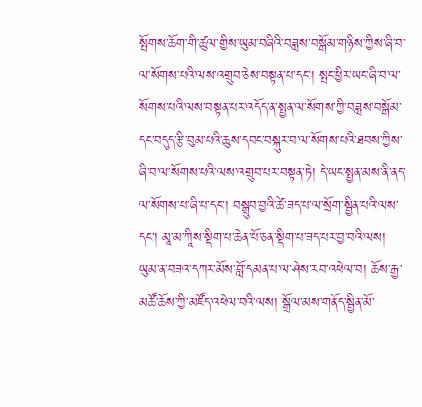སྤོགས་ཆོག་གི་ཚུལ་གྱིས་ཡུམ་བཞིའི་བཟླས་བསྒོམ་གཉིས་ཀྱིས་ཞི་བ་ལ་སོགས་པའི་ལས་འགྲུབ་ཅེས་བསྟན་པ་དང་། སྤང་ཕྱིར་ཡང་ཞི་བ་ལ་སོགས་པའི་ལས་བསྟན་པར་འདོད་ན་སྤྱན་ལ་སོགས་ཀྱི་བཟླས་བསྒོམ་དང་བདུད་རྩི་བུམ་པའི་ཆུས་དབང་བསྐུར་བ་ལ་སོགས་པའི་ཐབས་ཀྱིས་ཞི་བ་ལ་སོགས་པའི་ལས་འགྲུབ་པར་བསྟན་ཏེ། དེ་ཡང་སྤྱན་མས་ནི་ནད་ལ་སོགས་པ་ཞི་པ་དང་། བསྒྲུབ་བྱའི་ཚེ་ཟད་པ་ལ་སྲོག་སྦྱིན་པའི་ལས་དང་། མཱ་མ་ཀཱིས་སྡིག་པ་ཆེན་པོ་ཅན་སྡིག་པ་ཟད་པར་བྱ་བའི་ལས། ཡུམ་ན་བཟའ་དཀར་མོས་བློ་དམན་པ་ལ་ཤེས་རབ་འཕེལ་བ། ཆོས་རྒྱ་མཚོ་ཆོས་ཀྱི་མཛོད་འཕེལ་བའི་ལས། སྒྲོལ་མས་གནོད་སྦྱིན་མོ་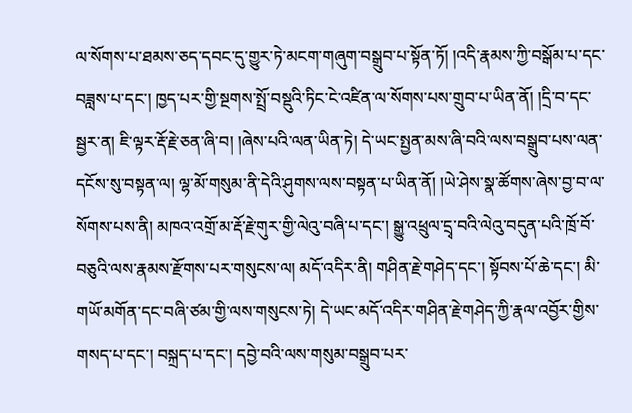ལ་སོགས་པ་ཐམས་ཅད་དབང་དུ་གྱུར་ཏེ་མངག་གཞུག་བསྒྲུབ་པ་སྟོན་ཏོ། །འདི་རྣམས་ཀྱི་བསྒོམ་པ་དང་བཟླས་པ་དང་། ཁྱད་པར་གྱི་སྔགས་སྤྲོ་བསྡུའི་ཏིང་ངེ་འཛིན་ལ་སོགས་པས་གྲུབ་པ་ཡིན་ནོ། །དྲི་བ་དང་སྦྱར་ན། ཇི་ལྟར་རྡོ་རྗེ་ཅན་ཞི་བ། །ཞེས་པའི་ལན་ཡིན་ཏེ། དེ་ཡང་སྤྱན་མས་ཞི་བའི་ལས་བསྒྲུབ་པས་ལན་དངོས་སུ་བསྟན་ལ། ལྷ་མོ་གསུམ་ནི་དེའི་ཤུགས་ལས་བསྟན་པ་ཡིན་ནོ། །ཡེ་ཤེས་སྣ་ཚོགས་ཞེས་བྱ་བ་ལ་སོགས་པས་ནི། མཁའ་འགྲོ་མ་རྡོ་རྗེ་གུར་གྱི་ལེའུ་བཞི་པ་དང་། སྒྱུ་འཕྲུལ་དྲྭ་བའི་ལེའུ་བདུན་པའི་ཁྲོ་བོ་བཅུའི་ལས་རྣམས་རྫོགས་པར་གསུངས་ལ། མདོ་འདིར་ནི། གཤིན་རྗེ་གཤེད་དང་། སྟོབས་པོ་ཆེ་དང་། མི་གཡོ་མགོན་དང་བཞི་ཙམ་གྱི་ལས་གསུངས་ཏེ། དེ་ཡང་མདོ་འདིར་གཤིན་རྗེ་གཤེད་ཀྱི་རྣལ་འབྱོར་གྱིས་གསད་པ་དང་། བསྐྲད་པ་དང་། དབྱེ་བའི་ལས་གསུམ་བསྒྲུབ་པར་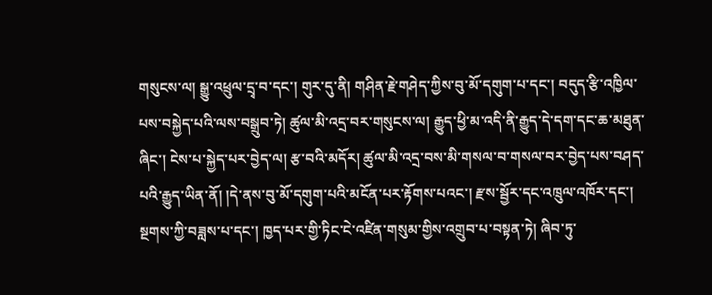གསུངས་ལ། སྒྱུ་འཕྲུལ་དྲྭ་བ་དང་། གུར་དུ་ནི། གཤིན་རྗེ་གཤེད་ཀྱིས་བུ་མོ་དགུག་པ་དང་། བདུད་རྩི་འཁྱིལ་པས་བསྐྱེད་པའི་ལས་བསྒྲུབ་ཏེ། ཚུལ་མི་འདྲ་བར་གསུངས་ལ། རྒྱུད་ཕྱི་མ་འདི་ནི་རྒྱུད་དེ་དག་དང་ཆ་མཐུན་ཞིང་། ངེས་པ་སྐྱེད་པར་བྱེད་ལ། རྩ་བའི་མདོར། ཚུལ་མི་འདྲ་བས་མི་གསལ་བ་གསལ་བར་བྱེད་པས་བཤད་པའི་རྒྱུད་ཡིན་ནོ། །དེ་ནས་བུ་མོ་དགུག་པའི་མངོན་པར་རྟོགས་པའང་། རྫས་སྦྱོར་དང་འཁྲུལ་འཁོར་དང་། སྔགས་ཀྱི་བཟླས་པ་དང་། ཁྱད་པར་གྱི་ཏིང་ངེ་འཛིན་གསུམ་གྱིས་འགྲུབ་པ་བསྟན་ཏེ། ཞིབ་ཏུ་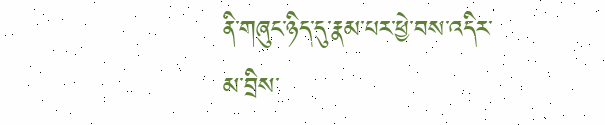ནི་གཞུང་ཉིད་དུ་རྣམ་པར་ཕྱེ་བས་འདིར་མ་བྲིས་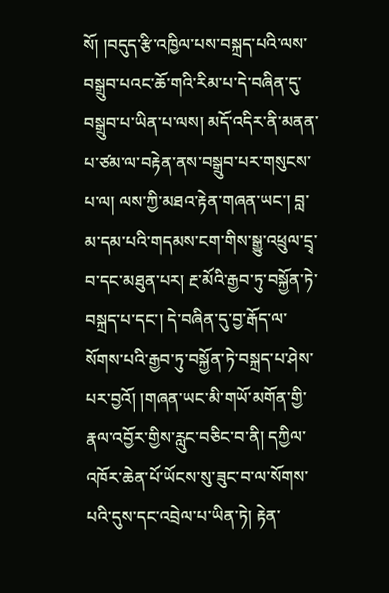སོ། །བདུད་རྩི་འཁྱིལ་པས་བསྐྲད་པའི་ལས་བསྒྲུབ་པའང་ཆོ་གའི་རིམ་པ་དེ་བཞིན་དུ་བསྒྲུབ་པ་ཡིན་པ་ལས། མདོ་འདིར་ནི་མནན་པ་ཙམ་ལ་བརྟེན་ནས་བསྒྲུབ་པར་གསུངས་པ་ལ། ལས་ཀྱི་མཐའ་རྟེན་གཞན་ཡང་། བླ་མ་དམ་པའི་གདམས་ངག་གིས་སྒྱུ་འཕྲུལ་དྲྭ་བ་དང་མཐུན་པར། རྔ་མོའི་རྒྱབ་ཏུ་བསྐྱོན་ཏེ་བསྐྲད་པ་དང་། དེ་བཞིན་དུ་བྱ་རྒོད་ལ་སོགས་པའི་རྒྱབ་ཏུ་བསྐྱོན་ཏེ་བསྐྲད་པ་ཤེས་པར་བྱའོ། །གཞན་ཡང་མི་གཡོ་མགོན་གྱི་རྣལ་འབྱོར་གྱིས་རླུང་བཅིང་བ་ནི། དཀྱིལ་འཁོར་ཆེན་པོ་ཡོངས་སུ་ཟུང་བ་ལ་སོགས་པའི་དུས་དང་འབྲེལ་པ་ཡིན་ཏེ། རྟེན་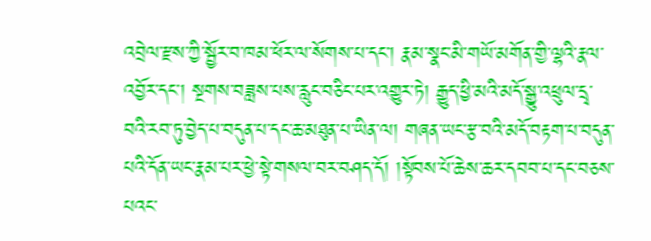འབྲེལ་རྫས་ཀྱི་སྦྱོར་བ་ཁམ་ཕོར་ལ་སོགས་པ་དང་། རྣམ་སྣང་མི་གཡོ་མགོན་གྱི་ལྷའི་རྣལ་འབྱོར་དང་། སྔགས་བཟླས་པས་རླུང་བཅིང་པར་འགྱུར་ཏེ། རྒྱུད་ཕྱི་མའི་མདོ་སྒྱུ་འཕྲུལ་དྲྭ་བའི་རབ་ཏུ་བྱེད་པ་བདུན་པ་དང་ཆ་མཐུན་པ་ཡིན་ལ། གཞན་ཡང་རྩ་བའི་མདོ་བརྟག་པ་བདུན་པའི་དོན་ཡང་རྣམ་པར་ཕྱེ་སྟེ་གསལ་བར་བཤད་དོ། །སྟོབས་པོ་ཆེས་ཆར་དབབ་པ་དང་བཅས་པའང་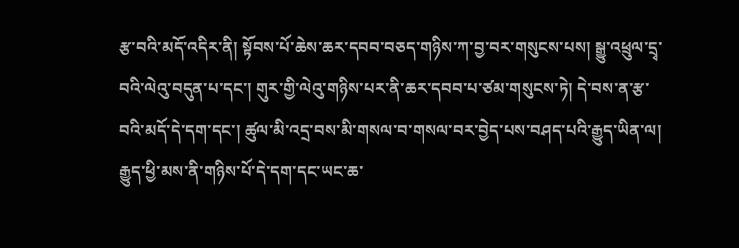རྩ་བའི་མདོ་འདིར་ནི། སྟོབས་པོ་ཆེས་ཆར་དབབ་བཅད་གཉིས་ཀ་བྱ་བར་གསུངས་པས། སྒྱུ་འཕྲུལ་དྲྭ་བའི་ལེའུ་བདུན་པ་དང་། གུར་གྱི་ལེའུ་གཉིས་པར་ནི་ཆར་དབབ་པ་ཙམ་གསུངས་ཏེ། དེ་བས་ན་རྩ་བའི་མདོ་དེ་དག་དང་། ཚུལ་མི་འདྲ་བས་མི་གསལ་བ་གསལ་བར་བྱེད་པས་བཤད་པའི་རྒྱུད་ཡིན་ལ། རྒྱུད་ཕྱི་མས་ནི་གཉིས་པོ་དེ་དག་དང་ཡང་ཆ་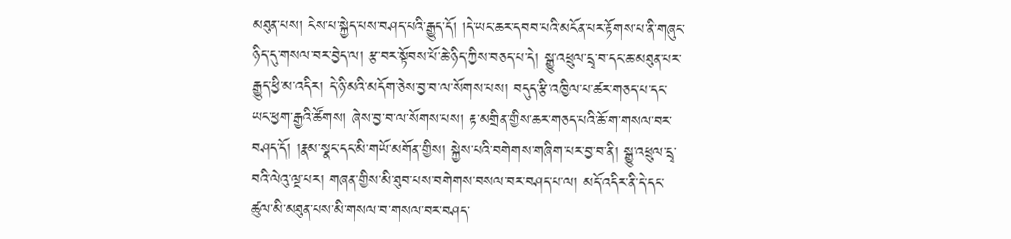མཐུན་པས། ངེས་པ་སྐྱེད་པས་བཤད་པའི་རྒྱུད་དོ། །དེ་ཡང་ཆར་དབབ་པའི་མངོན་པར་རྟོགས་པ་ནི་གཞུང་ཉིད་དུ་གསལ་བར་བྱེད་ལ། རྩ་བར་སྟོབས་པོ་ཆེ་ཉིད་ཀྱིས་བཅད་པ་དེ། སྒྱུ་འཕྲུལ་དྲྭ་བ་དང་ཆ་མཐུན་པར་རྒྱུད་ཕྱི་མ་འདིར། དེ་ཉི་མའི་མདོག་ཅེས་བྱ་བ་ལ་སོགས་པས། བདུད་རྩི་འཁྱིལ་པ་ཚར་གཅད་པ་དང་ཡང་ཕྱག་རྒྱའི་ཚོགས། ཞེས་བྱ་བ་ལ་སོགས་པས། རྟ་མགྲིན་གྱིས་ཆར་གཅད་པའི་ཆོ་ག་གསལ་བར་བཤད་དོ། །རྣམ་སྣང་དང་མི་གཡོ་མགོན་གྱིས། སྐྱེས་པའི་བགེགས་གཞིག་པར་བྱ་བ་ནི། སྒྱུ་འཕྲུལ་དྲྭ་བའི་ལེའུ་ལྔ་པར། གཞན་གྱིས་མི་ཐུབ་པས་བགེགས་བསལ་བར་བཤད་པ་ལ། མདོ་འདིར་ནི་དེ་དང་ཚུལ་མི་མཐུན་པས་མི་གསལ་བ་གསལ་བར་བཤད་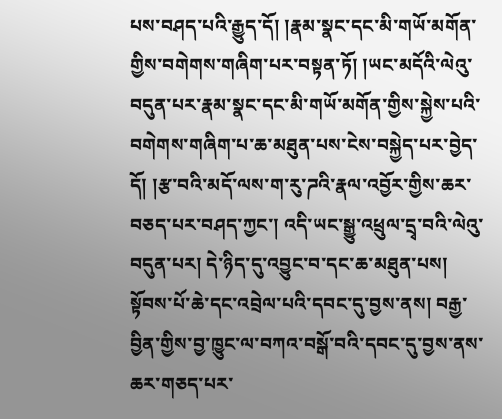པས་བཤད་པའི་རྒྱུད་དོ། །རྣམ་སྣང་དང་མི་གཡོ་མགོན་གྱིས་བགེགས་གཞིག་པར་བསྟན་ཏོ། །ཡང་མདོའི་ལེའུ་བདུན་པར་རྣམ་སྣང་དང་མི་གཡོ་མགོན་གྱིས་སྐྱེས་པའི་བགེགས་གཞིག་པ་ཆ་མཐུན་པས་ངེས་བསྐྱེད་པར་བྱེད་དོ། །རྩ་བའི་མདོ་ལས་ག་རུ་ཌའི་རྣལ་འབྱོར་གྱིས་ཆར་བཅད་པར་བཤད་ཀྱང་། འདི་ཡང་སྒྱུ་འཕྲུལ་དྲྭ་བའི་ལེའུ་བདུན་པར། དེ་ཉིད་དུ་འབྱུང་བ་དང་ཆ་མཐུན་པས། སྟོབས་པོ་ཆེ་དང་འབྲེལ་པའི་དབང་དུ་བྱས་ནས། བརྒྱ་བྱིན་གྱིས་བྱ་ཁྱུང་ལ་བཀའ་བསྒོ་བའི་དབང་དུ་བྱས་ནས་ཆར་གཅད་པར་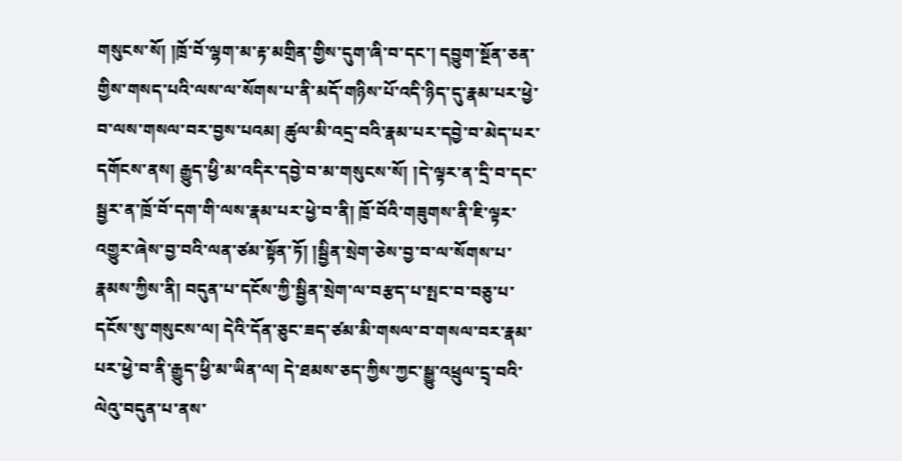གསུངས་སོ། །ཁྲོ་བོ་ལྷག་མ་རྟ་མགྲིན་གྱིས་དུག་ཞི་བ་དང་། དབྱུག་སྔོན་ཅན་གྱིས་གསད་པའི་ལས་ལ་སོགས་པ་ནི་མདོ་གཉིས་པོ་འདི་ཉིད་དུ་རྣམ་པར་ཕྱེ་བ་ལས་གསལ་བར་བྱས་པའམ། ཚུལ་མི་འདྲ་བའི་རྣམ་པར་དབྱེ་བ་མེད་པར་དགོངས་ནས། རྒྱུད་ཕྱི་མ་འདིར་དབྱེ་བ་མ་གསུངས་སོ། །དེ་ལྟར་ན་དྲི་བ་དང་སྦྱར་ན་ཁྲོ་བོ་དག་གི་ལས་རྣམ་པར་ཕྱེ་བ་ནི། ཁྲོ་བོའི་གཟུགས་ནི་ཇི་ལྟར་འགྱུར་ཞེས་བྱ་བའི་ལན་ཙམ་སྟོན་ཏོ། །སྦྱིན་སྲེག་ཅེས་བྱ་བ་ལ་སོགས་པ་རྣམས་ཀྱིས་ནི། བདུན་པ་དངོས་ཀྱི་སྦྱིན་སྲེག་ལ་བརྩད་པ་སྤང་བ་བཅུ་པ་དངོས་སུ་གསུངས་ལ། དེའི་དོན་ཅུང་ཟད་ཙམ་མི་གསལ་བ་གསལ་བར་རྣམ་པར་ཕྱེ་བ་ནི་རྒྱུད་ཕྱི་མ་ཡིན་ལ། དེ་ཐམས་ཅད་ཀྱིས་ཀྱང་སྒྱུ་འཕྲུལ་དྲྭ་བའི་ལེའུ་བདུན་པ་ནས་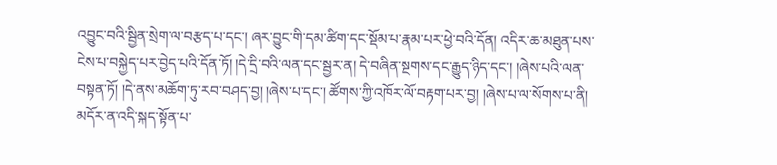འབྱུང་བའི་སྦྱིན་སྲེག་ལ་བརྩད་པ་དང་། ཞར་བྱུང་གི་དམ་ཚིག་དང་སྡོམ་པ་རྣམ་པར་ཕྱེ་བའི་དོན། འདིར་ཆ་མཐུན་པས་ངེས་པ་བསྐྱེད་པར་བྱེད་པའི་དོན་ཏོ། །དེ་དྲི་བའི་ལན་དང་སྦྱར་ན། དེ་བཞིན་སྔགས་དང་རྒྱུད་ཉིད་དང་། །ཞེས་པའི་ལན་བསྟན་ཏོ། །དེ་ནས་མཆོག་ཏུ་རབ་བཤད་བྱ། །ཞེས་པ་དང་། ཚོགས་ཀྱི་འཁོར་ལོ་བརྟག་པར་བྱ། །ཞེས་པ་ལ་སོགས་པ་ནི། མདོར་ན་འདི་སྐད་སྟོན་པ་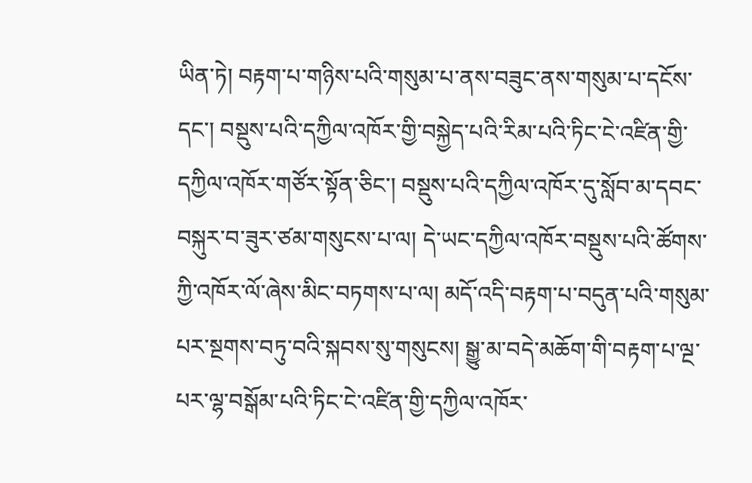ཡིན་ཏེ། བརྟག་པ་གཉིས་པའི་གསུམ་པ་ནས་བཟུང་ནས་གསུམ་པ་དངོས་དང་། བསྡུས་པའི་དཀྱིལ་འཁོར་གྱི་བསྐྱེད་པའི་རིམ་པའི་ཏིང་ངེ་འཛིན་གྱི་དཀྱིལ་འཁོར་གཙོར་སྟོན་ཅིང་། བསྡུས་པའི་དཀྱིལ་འཁོར་དུ་སློབ་མ་དབང་བསྐུར་བ་ཟུར་ཙམ་གསུངས་པ་ལ། དེ་ཡང་དཀྱིལ་འཁོར་བསྡུས་པའི་ཚོགས་ཀྱི་འཁོར་ལོ་ཞེས་མིང་བཏགས་པ་ལ། མདོ་འདི་བརྟག་པ་བདུན་པའི་གསུམ་པར་སྔགས་བཏུ་བའི་སྐབས་སུ་གསུངས། སྒྱུ་མ་བདེ་མཆོག་གི་བརྟག་པ་ལྔ་པར་ལྷ་བསྒོམ་པའི་ཏིང་ངེ་འཛིན་གྱི་དཀྱིལ་འཁོར་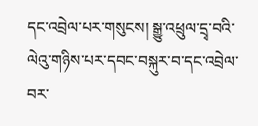དང་འབྲེལ་པར་གསུངས། སྒྱུ་འཕྲུལ་དྲྭ་བའི་ལེའུ་གཉིས་པར་དབང་བསྐུར་བ་དང་འབྲེལ་བར་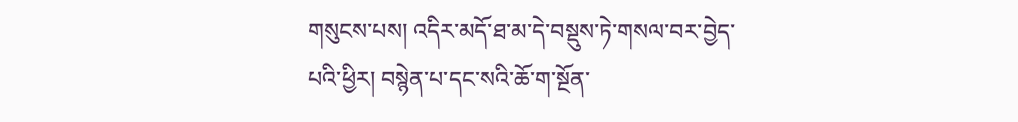གསུངས་པས། འདིར་མདོ་ཐ་མ་དེ་བསྡུས་ཏེ་གསལ་བར་བྱེད་པའི་ཕྱིར། བསྙེན་པ་དང་སའི་ཆོ་ག་སྔོན་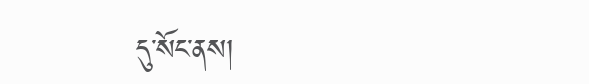དུ་སོང་ནས།